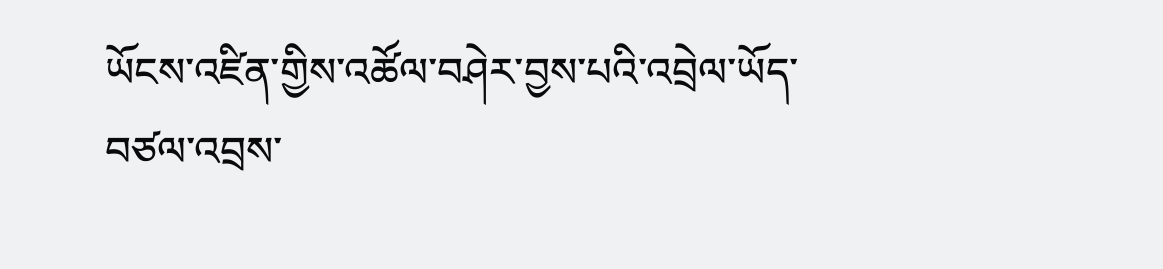ཡོངས་འཛིན་གྱིས་འཚོལ་བཤེར་བྱས་པའི་འབྲེལ་ཡོད་བཙལ་འབྲས་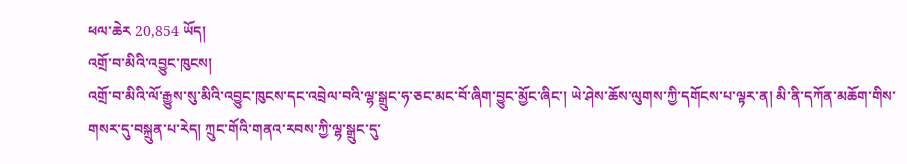ཕལ་ཆེར 20,854 ཡོད།
འགྲོ་བ་མིའི་འབྱུང་ཁུངས།
འགྲོ་བ་མིའི་ལོ་རྒྱུས་སུ་མིའི་འབྱུང་ཁུངས་དང་འབྲེལ་བའི་ལྷ་སྒྲུང་ཧ་ཅང་མང་བོ་ཞིག་བྱུང་མྱོང་ཞིང་། ཡེ་ཤེས་ཆོས་ལུགས་ཀྱི་དགོངས་པ་ལྟར་ན། མི་ནི་དཀོན་མཆོག་གིས་གསར་དུ་བསྐྲུན་པ་རེད། ཀྲུང་གོའི་གནའ་རབས་ཀྱི་ལྷ་སྒྲུང་དུ་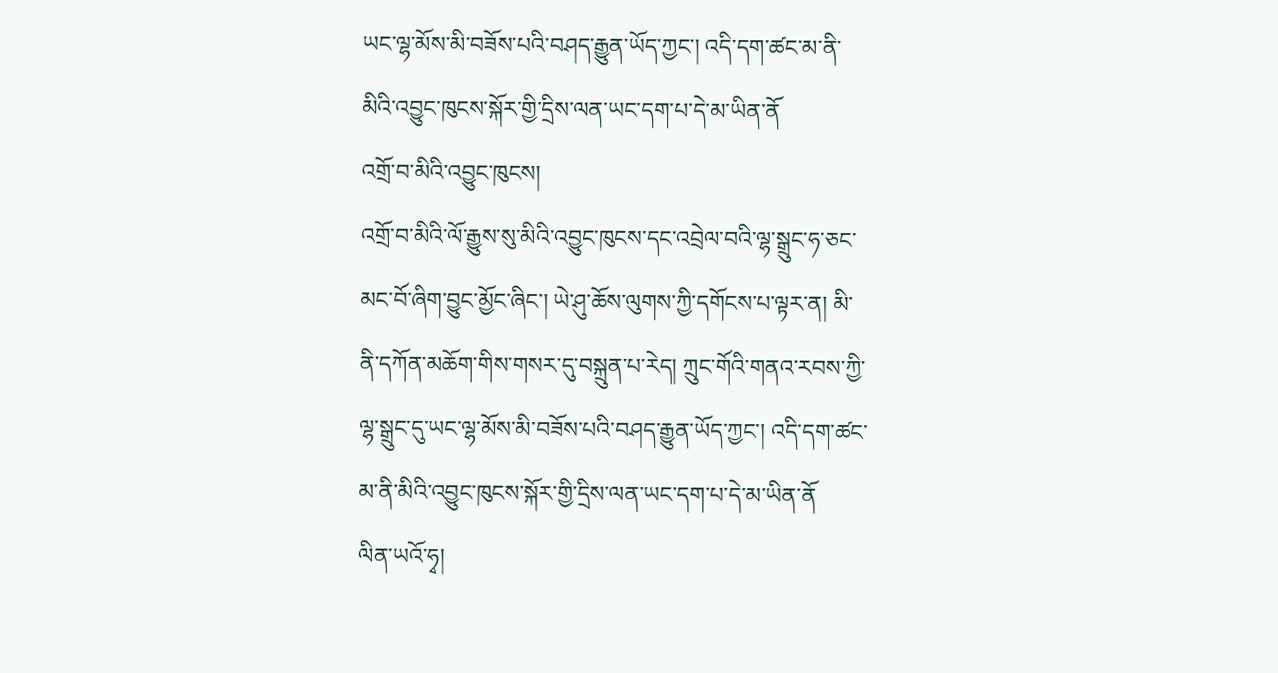ཡང་ལྷ་མོས་མི་བཟོས་པའི་བཤད་རྒྱུན་ཡོད་ཀྱང་། འདི་དག་ཚང་མ་ནི་མིའི་འབྱུང་ཁུངས་སྐོར་གྱི་དྲིས་ལན་ཡང་དག་པ་དེ་མ་ཡིན་ནོ
འགྲོ་བ་མིའི་འབྱུང་ཁུངས།
འགྲོ་བ་མིའི་ལོ་རྒྱུས་སུ་མིའི་འབྱུང་ཁུངས་དང་འབྲེལ་བའི་ལྷ་སྒྲུང་ཧ་ཅང་མང་བོ་ཞིག་བྱུང་མྱོང་ཞིང་། ཡེ་ཤུ་ཆོས་ལུགས་ཀྱི་དགོངས་པ་ལྟར་ན། མི་ནི་དཀོན་མཆོག་གིས་གསར་དུ་བསྐྲུན་པ་རེད། ཀྲུང་གོའི་གནའ་རབས་ཀྱི་ལྷ་སྒྲུང་དུ་ཡང་ལྷ་མོས་མི་བཟོས་པའི་བཤད་རྒྱུན་ཡོད་ཀྱང་། འདི་དག་ཚང་མ་ནི་མིའི་འབྱུང་ཁུངས་སྐོར་གྱི་དྲིས་ལན་ཡང་དག་པ་དེ་མ་ཡིན་ནོ
ལིན་ཡའོ་ཧྭ།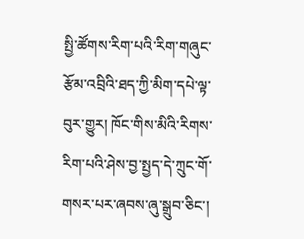སྤྱི་ཚོགས་རིག་པའི་རིག་གཞུང་རྩོམ་འབྲིའི་ཐད་ཀྱི་མིག་དཔེ་ལྟ་བུར་གྱུར། ཁོང་གིས་མིའི་རིགས་རིག་པའི་ཤེས་བྱ་སྤྱད་དེ་ཀྲུང་གོ་གསར་པར་ཞབས་ཞུ་སྒྲུབ་ཅིང་།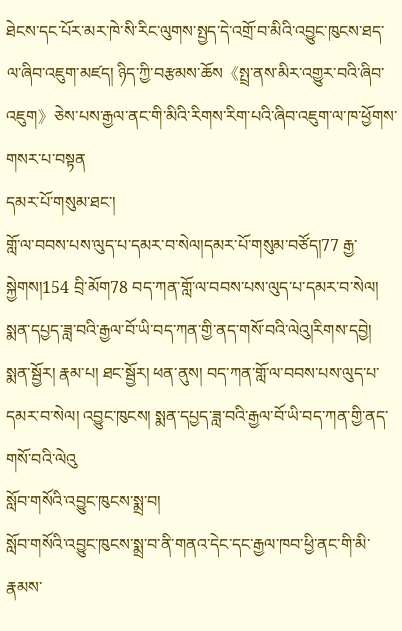ཐེངས་དང་པོར་མར་ཁེ་སི་རིང་ལུགས་སྤྱད་དེ་འགྲོ་བ་མིའི་འབྱུང་ཁུངས་ཐད་ལ་ཞིབ་འཇུག་མཛད། ཉིད་ཀྱི་བརྩམས་ཆོས《སྤྲ་ནས་མིར་འགྱུར་བའི་ཞིབ་འཇུག》ཅེས་པས་རྒྱལ་ནང་གི་མིའི་རིགས་རིག་པའི་ཞིབ་འཇུག་ལ་ཁ་ཕྱོགས་གསར་པ་བསྟན
དམར་པོ་གསུམ་ཐང་།
གློ་ལ་བབས་པས་ལུད་པ་དམར་བ་སེལ།དམར་པོ་གསུམ་བཙོད།77 རྒྱ་སྐྱེགས།154 བྲི་མོག78 བད་ཀན་གློ་ལ་བབས་པས་ལུད་པ་དམར་བ་སེལ། སྨན་དཔྱད་ཟླ་བའི་རྒྱལ་བོ་ཡི་བད་ཀན་གྱི་ནད་གསོ་བའི་ལེའུ།རིགས་དབྱེ། སྨན་སྦྱོར། རྣམ་པ། ཐང་སྦྱོར། ཕན་ནུས། བད་ཀན་གློ་ལ་བབས་པས་ལུད་པ་དམར་བ་སེལ། འབྱུང་ཁུངས། སྨན་དཔྱད་ཟླ་བའི་རྒྱལ་བོ་ཡི་བད་ཀན་གྱི་ནད་གསོ་བའི་ལེའུ
སློབ་གསོའི་འབྱུང་ཁུངས་སྨྲ་བ།
སློབ་གསོའི་འབྱུང་ཁུངས་སྨྲ་བ་ནི་གནའ་དེང་དང་རྒྱལ་ཁབ་ཕྱི་ནང་གི་མི་རྣམས་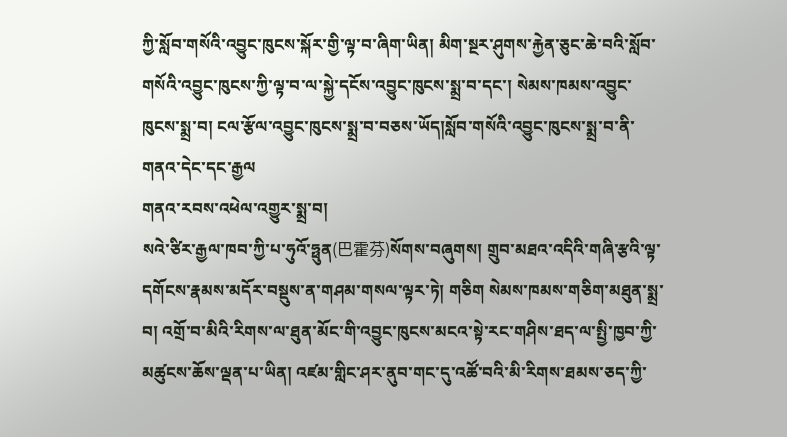ཀྱི་སློབ་གསོའི་འབྱུང་ཁུངས་སྐོར་གྱི་ལྟ་བ་ཞིག་ཡིན། མིག་སྔར་ཤུགས་རྐྱེན་ཅུང་ཆེ་བའི་སློབ་གསོའི་འབྱུང་ཁུངས་ཀྱི་ལྟ་བ་ལ་སྐྱེ་དངོས་འབྱུང་ཁུངས་སྨྲ་བ་དང་། སེམས་ཁམས་འབྱུང་ཁུངས་སྨྲ་བ། ངལ་རྩོལ་འབྱུང་ཁུངས་སྨྲ་བ་བཅས་ཡོད།སློབ་གསོའི་འབྱུང་ཁུངས་སྨྲ་བ་ནི་གནའ་དེང་དང་རྒྱལ
གནའ་རབས་འཕེལ་འགྱུར་སྨྲ་བ།
སའེ་ཙིར་རྒྱལ་ཁབ་ཀྱི་པ་ཧུའོ་ཧྥུན(巴霍芬)སོགས་བཞུགས། གྲུབ་མཐའ་འདིའི་གཞི་རྩའི་ལྟ་དགོངས་རྣམས་མདོར་བསྡུས་ན་གཤམ་གསལ་ལྟར་ཏེ། གཅིག སེམས་ཁམས་གཅིག་མཐུན་སྨྲ་བ། འགྲོ་བ་མིའི་རིགས་ལ་ཐུན་མོང་གི་འབྱུང་ཁུངས་མངའ་སྟེ་རང་གཤིས་ཐད་ལ་སྤྱི་ཁྱབ་ཀྱི་མཚུངས་ཆོས་ལྡན་པ་ཡིན། འཛམ་གླིང་ཤར་ནུབ་གང་དུ་འཚོ་བའི་མི་རིགས་ཐམས་ཅད་ཀྱི་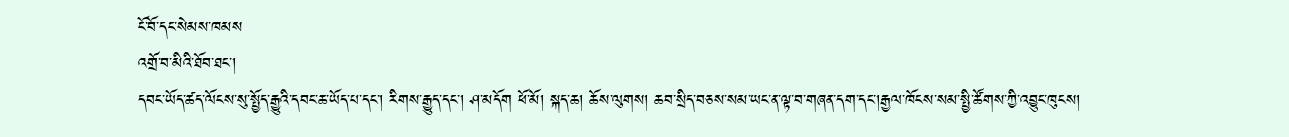ངོ་བོ་དང་སེམས་ཁམས
འགྲོ་བ་མིའི་ཐོབ་ཐང་།
དབང་ཡོད་ཚད་ལོངས་སུ་སྤྱོད་རྒྱུའི་དབང་ཆ་ཡོད་པ་དང་། རིགས་རྒྱུད་དང་། ཤ་མདོག ཕོ་མོ། སྐད་ཆ། ཆོས་ལུགས། ཆབ་སྲིད་བཅས་སམ་ཡང་ན་ལྟ་བ་གཞན་དག་དང་།རྒྱལ་ཁོངས་སམ་སྤྱི་ཚོགས་ཀྱི་འབྱུང་ཁུངས།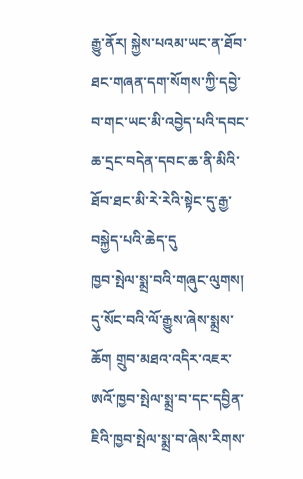རྒྱུ་ནོར། སྐྱེས་པའམ་ཡང་ན་ཐོབ་ཐང་གཞན་དག་སོགས་ཀྱི་དབྱེ་བ་གང་ཡང་མི་འབྱེད་པའི་དབང་ཆ་དྲང་བདེན་དབང་ཆ་ནི་མིའི་ཐོབ་ཐང་མི་རེ་རེའི་སྟེང་དུ་རྒྱ་བསྐྱེད་པའི་ཆེད་དུ
ཁྱབ་སྤེལ་སྨྲ་བའི་གཞུང་ལུགས།
དུ་སོང་བའི་ལོ་རྒྱུས་ཞེས་སྨྲས་ཆོག གྲུབ་མཐའ་འདིར་འཇར་ཨའོ་ཁྱབ་སྤེལ་སྨྲ་བ་དང་དབྱིན་ཇིའི་ཁྱབ་སྤེལ་སྨྲ་བ་ཞེས་རིགས་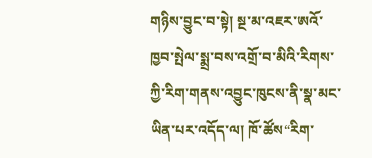གཉིས་བྱུང་བ་སྟེ། སྔ་མ་འཇར་ཨའོ་ཁྱབ་སྤེལ་སྨྲ་བས་འགྲོ་བ་མིའི་རིགས་ཀྱི་རིག་གནས་འབྱུང་ཁུངས་ནི་སྣ་མང་ཡིན་པར་འདོད་ལ། ཁོ་ཚོས“རིག་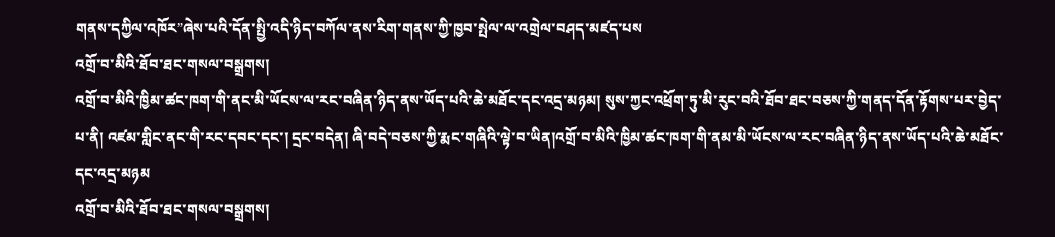གནས་དཀྱིལ་འཁོར”ཞེས་པའི་དོན་སྤྱི་འདི་ཉིད་བཀོལ་ནས་རིག་གནས་ཀྱི་ཁྱབ་སྤེལ་ལ་འགྲེལ་བཤད་མཛད་པས
འགྲོ་བ་མིའི་ཐོབ་ཐང་གསལ་བསྒྲགས།
འགྲོ་བ་མིའི་ཁྱིམ་ཚང་ཁག་གི་ནང་མི་ཡོངས་ལ་རང་བཞིན་ཉིད་ནས་ཡོད་པའི་ཆེ་མཐོང་དང་འདྲ་མཉམ། སུས་ཀྱང་འཕྲོག་ཏུ་མི་རུང་བའི་ཐོབ་ཐང་བཅས་ཀྱི་གནད་དོན་རྟོགས་པར་བྱེད་པ་ནི། འཛམ་གླིང་ནང་གི་རང་དབང་དང་། དྲང་བདེན། ཞི་བདེ་བཅས་ཀྱི་རྨང་གཞིའི་ལྟེ་བ་ཡིན།འགྲོ་བ་མིའི་ཁྱིམ་ཚང་ཁག་གི་ནམ་མི་ཡོངས་ལ་རང་བཞིན་ཉིད་ནས་ཡོད་པའི་ཆེ་མཐོང་དང་འདྲ་མཉམ
འགྲོ་བ་མིའི་ཐོབ་ཐང་གསལ་བསྒྲགས།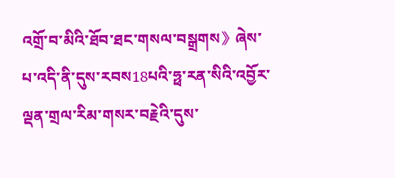འགྲོ་བ་མིའི་ཐོབ་ཐང་གསལ་བསྒྲགས》ཞེས་པ་འདི་ནི་དུས་རབས18པའི་ཧྥ་རན་སིའི་འབྱོར་ལྡན་གྲལ་རིམ་གསར་བརྗེའི་དུས་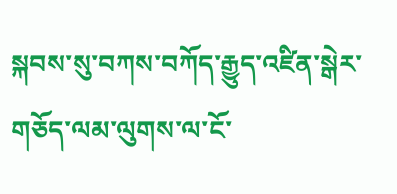སྐབས་སུ་བཀས་བཀོད་རྒྱུད་འཛིན་སྒེར་གཅོད་ལམ་ལུགས་ལ་ངོ་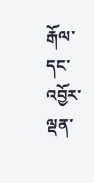རྒོལ་དང་འབྱོར་ལྡན་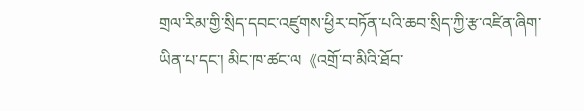གྲལ་རིམ་གྱི་སྲིད་དབང་འཛུགས་ཕྱིར་བཏོན་པའི་ཆབ་སྲིད་ཀྱི་རྩ་འཛིན་ཞིག་ཡིན་པ་དང་། མིང་ཁ་ཚང་ལ《འགྲོ་བ་མིའི་ཐོབ་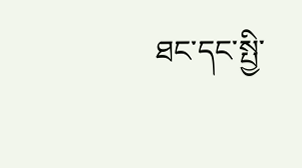ཐང་དང་སྤྱི་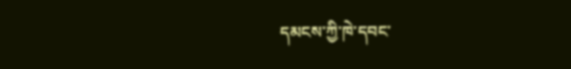དམངས་ཀྱི་ཁེ་དབང་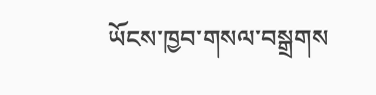ཡོངས་ཁྱབ་གསལ་བསྒྲགས